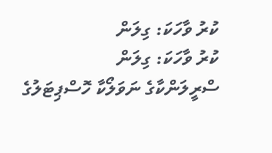ކުރު ވާހަކަ: ގިލަން
ކުރު ވާހަކަ: ގިލަން
ސްރީލަންކާގެ ނަވަލޯކާ ހޮސްޕިޓަލުގެ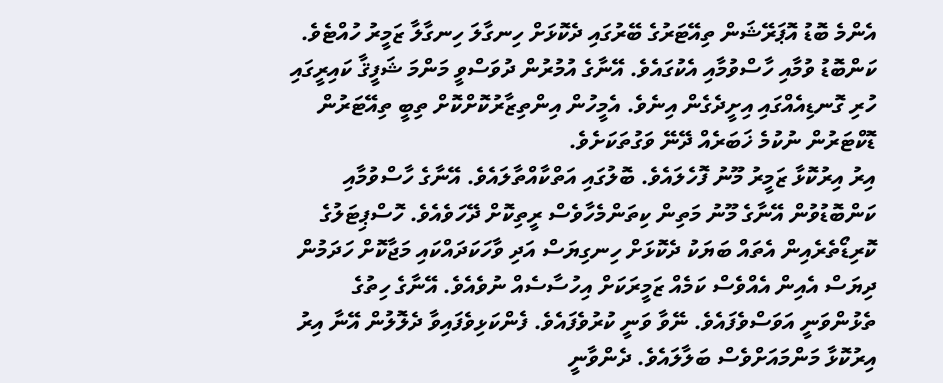އެންމެ ބޮޑު އޮޕަރޭޝަން ތިއޭޓަރުގެ ބޭރުގައި ދެކޮޅަށް ހިނގާލަ ހިނގާލާ ޒަމީރު ހުއްޓެވެ. ކަންބޮޑު ވުމާއި ހާސްވުމާއި އެކުގައެވެ. އޭނާގެ އުމުރުން ދުވަސްވީ މަންމަ ޝަފީޤާ ކައިރީގައި ހުރި ގޮނޑިއެއްގައި އިށީދެގެން އިނެވެ. އެމީހުން އިންތިޒާރުކޮށްކޮށް ތިބީ ތިއޭޓަރުން ޑޮކްޓަރުން ނުކުމެ ޚަބަރެއް ދޭނޭ ވަގުތަކަށެވެ.
އިރު އިރުކޮޅާ ޒަމީރު މޫނު ފޮހެލައެވެ. ބޮލުގައި އަތްކާއްތާލައެވެ. އޭނާގެ ހާސްވުމާއި ކަންބޮޑުވުން އޭނާގެ މޫނު މަތިން ކިތަންމެހާވެސް ރީތިކޮށް ދޭހަވެއެވެ. ހޮސްޕިޓަލުގެ ކޮރިޑޯތެރެއިން އެތައް ބަޔަކު ދެކޮޅަށް ހިނގިޔަސް އަދި ވާހަކަދައްކައި މަޖާކޮށް ހަދަމުން ދިޔަސް އެއިން އެއްވެސް ކަމެއް ޒަމީރަކަށް އިހުސާސެއް ނުވެއެވެ. އޭނާގެ ހިތުގެ ތެޅުންވަނީ އަވަސްވެފައެވެ. ނޭވާ ވަނީ ކުރުވެފައެވެ. ފެންކަޅިވެފައިވާ ދެލޮލުން އޭނާ އިރު އިރުކޮޅާ މަންމައަށްވެސް ބަލާލައެވެ. ދެންވާނީ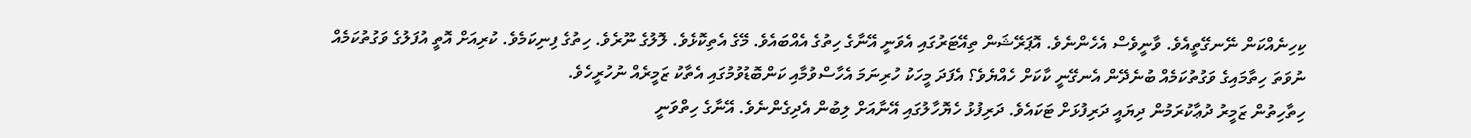ކިހިނެއްކަން ނޭނގޭތީއެވެ. ވާނީވެސް އެހެންނެވެ. އޮޕަރޭޝަން ތިއޭޓަރުގައި އެވަނީ އޭނާގެ ހިތުގެ އެއްބައެވެ. މޭގެ އެތިކޮޅެވެ. ލޮލުގެ ނޫރެވެ. ހިތުގެ ފިނިކަމެވެ. ކުރިއަށް އޮތީ އުފަލުގެ ވަގުތުކަމެއް ނުވަތަ ހިތާމައިގެ ވަގުތުކަމެއް ބުނެދޭން އެނގޭނީ ކާކަށް ހެއްޔެވެ؟ އެފަދަ މީހަކު ހުރިނަމަ އެހާސްވުމާއި ކަންބޮޑުވުމުގައި އެތާކު ޒަމީރެއް ނުހުރީހެވެ.
ހިތާހިތުން ޒަމީރު ދުޢާކުރަމުން ދިޔައީ ދަރިފުޅަށް ޓަކައެވެ. ދަރިފުޅު ހެޔޮހާލުގައި އޭނާއަށް ލިބުން އެދިގެންނެވެ. އޭނާގެ ހިތްވަނީ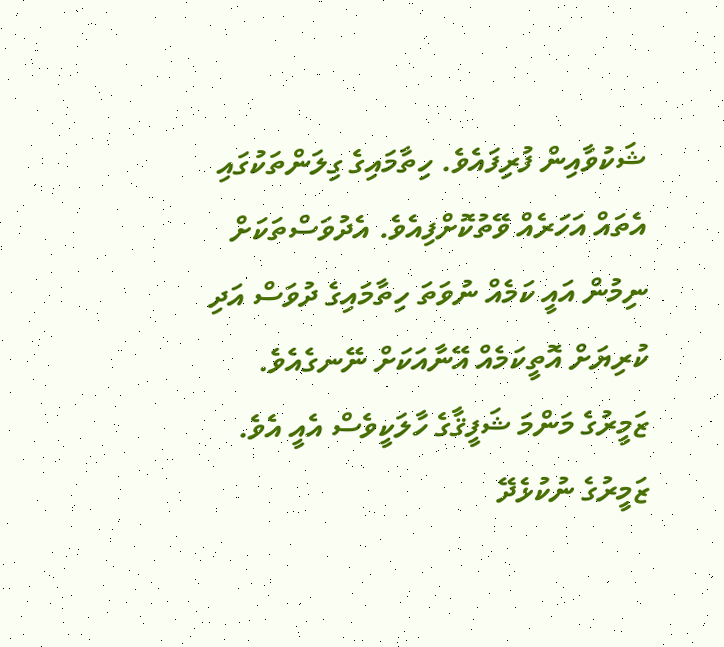ޝަކުވާއިން ފުރިފައެވެ. ހިތާމައިގެ ގިލަންތަކުގައި އެތައް އަހަރެއް ވޭތުކޮށްފިއެވެ. އެދުވަސްތަކަށް ނިމުން އައީ ކަމެއް ނުވަތަ ހިތާމައިގެ ދުވަސް އަދި ކުރިޔަށް އޮތީކަމެއް އޭނާއަކަށް ނޭނގެއެވެ.
ޒަމީރުގެ މަންމަ ޝަފީޤާގެ ހާލަކީވެސް އެއީ އެވެ. ޒަމީރުގެ ނުކުޅެދޭ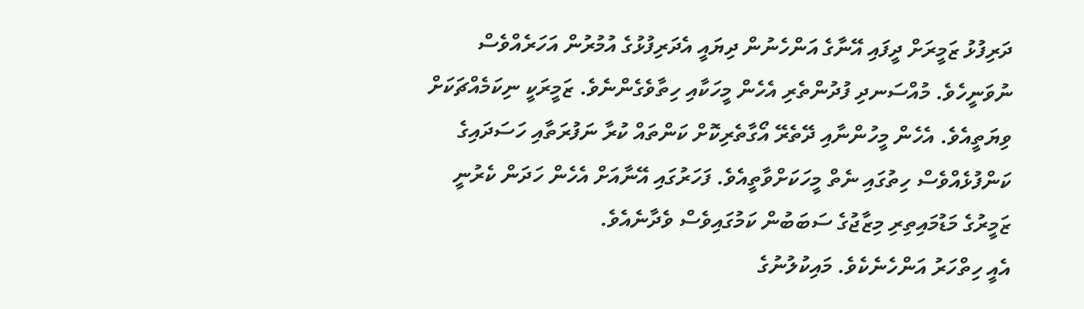ދަރިފުޅު ޒަމީރަށް ދީފައި އޭނާގެ އަންހެނުން ދިޔައީ އެދަރިފުޅުގެ އުމުރުން އަހަރެއްވެސް ނުވަނީހެވެ. މުއްސަނދި ފުދުންތެރި އެހެން މީހަކާއި ހިތާވެގެންނެވެ. ޒަމީރަކީ ނިކަމެއްޗަކަށް ވިޔަތީއެވެ. އެހެން މީހުންނާއި ދޭތެރޭ އޯގާތެރިކޮށް ކަންތައް ކުރާ ނަފުރަތާއި ހަސަދައިގެ ކަންފުޅެއްވެސް ހިތުގައި ނެތް މީހަކަށްވާތީއެވެ. ފަހަރުގައި އޭނާއަށް އެހެން ހަދަން ކެރުނީ ޒަމީރުގެ މަޑުމައިތިރި މިޒާޖުގެ ސަބަބުން ކަމުގައިވެސް ވެދާނެއެވެ.
އެއީ ހިތްހަރު އަންހެނެކެވެ. މައިކުލުނުގެ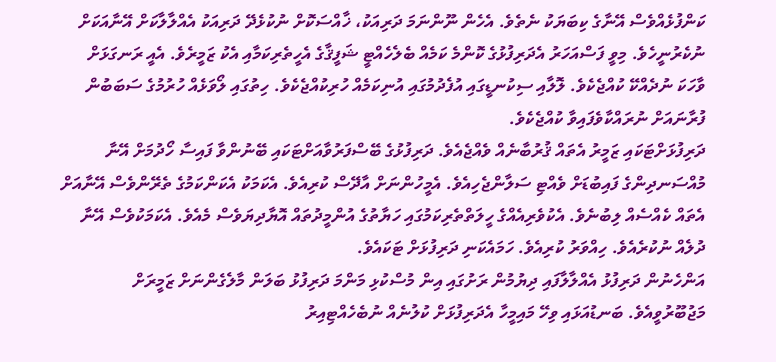ކަންފުޅެއްވެސް އޭނާގެ ކިބަޔަކު ނެތެވެ. އެހެން ނޫންނަމަ ދަރިއަކު، ޚާއްސަކޮށް ނުކުޅެދޭ ދަރިއަކު އެއްލާލާކަށް އޭނާއަކަށް ނުކެރުނީހެވެ. މިވީ ފަސްއަހަރު އެދަރިފުޅުގެ ކޮންމެ ކަމެއް ބެލެހެއްޓީ ޝަފީޤާގެ އެހީތެރިކަމާއި އެކު ޒަމީރެވެ. އެއީ ރަނގަޅަށް ވާހަކަ ނުދެއްކޭ ކުއްޖެކެވެ. ލޮލާއި ސިކުނޑީގައި އުފެދުމުގައި އުނިކަމެއް ހުރިކުއްޖެކެވެ. ހިތުގައި ލޯވަޅެއް ހުރުމުގެ ސަބަބުން ފުރާނައަށް ނުރައްކާވެފައިވާ ކުއްޖެކެވެ.
ދަރިފުޅަށްޓަކައި ޒަމީރު އެތައް ޤުރުބާނެއް ވެއްޖެއެވެ. ދަރިފުޅުގެ ބޭސްފަރުވާއަށްޓަކައި ބޭނުންވާ ފައިސާ ހޯދުމަށް އޭނާ މުއްސަނދިންގެ ފައިބުޑަށް ވެއްޓި ސަލާންޖެހިއެވެ. އެމީހުންނަށް އާދޭސް ކުރިއެވެ. އެކަމަކު އެކަންކަމުގެ ތެރޭންވެސް އޭނާއަށް އެތައް ކެއްސެއް ލިބުނެވެ. އެކުވެރިއެއްގެ ހީލަތްތެރިކަމުގައި ހަޔާތުގެ އުންމީދުތައް އޮޔާދިޔަވެސް މެއެވެ. އެކަމަކުވެސް އޭނާ ދުލެއް ނުކުރެއެވެ. ހިއްވަރު ކުރިއެވެ. ހަމައެކަނި ދަރިފުޅަށް ޓަކައެވެ.
އަންހެނުން ދަރިފުޅު އެއްލާލާފައި ދިޔުމުން ރަށުގައި އިން މުސްކުޅި މަންމަ ދަރިފުޅު ބަލަން މާލެގެންނަށް ޒަމީރަށް މަޖުބޫރުވީއެވެ. ބަނޑުއަޅައި ވިހޭ މައިމީހާ އެދަރިފުޅަށް ކުލުނެއް ނުބެހެއްޓިއިރު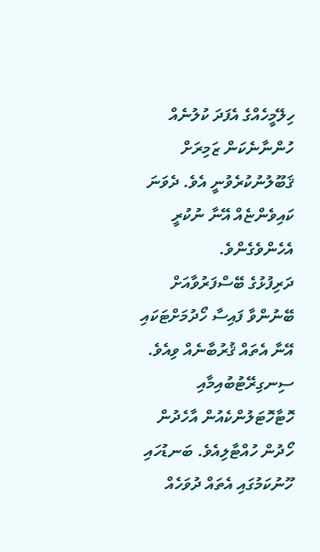ހިލޭމީހެއްގެ އެފަދަ ކުލުނެއް ހުންނާނެކަން ޒަމިރަށް ޤަބޫލުނުކުރެވުނީ އެވެ. ދެވަނަ ކައިވެންޏެއް އޭނާ ނުކުރީ އެހެންވެގެންވެ.
ދަރިފުޅުގެ ބޭސްފަރުވާއަށް ބޭނުންވާ ފައިސާ ހޯދުމަށްޓަކައި އޭނާ އެތައް ޤުރުބާނެއް ވިއެވެ. ސިނގިރޭޓުބުއިމާއި ހޮޓާހޮޓަލުންކެއުން އާހެދުން ހޯދުން ހުއްޓާލިއެވެ. ބަނޑުހައި ހޫނުކަމުގައި އެތައް ދުވަހެއް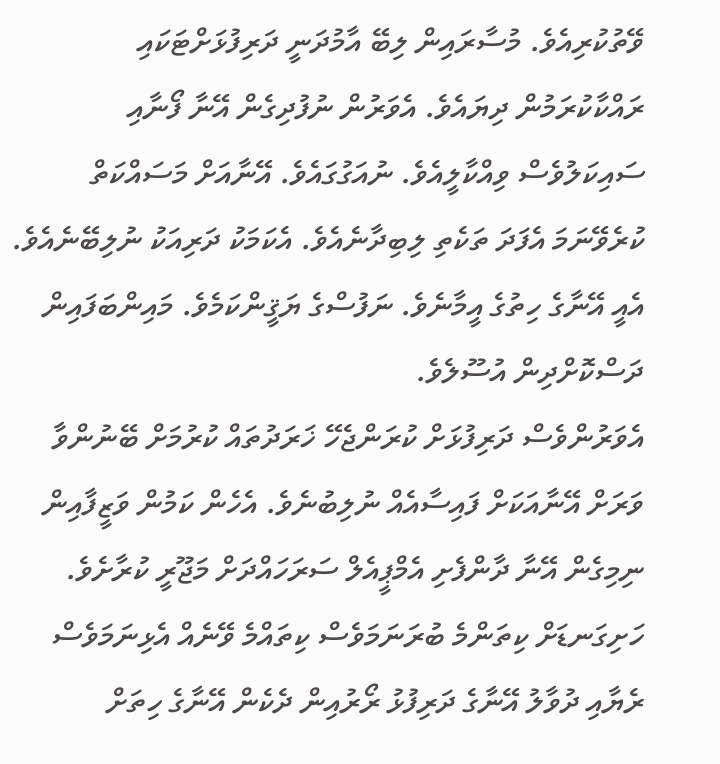ވޭތުކުރިއެވެ. މުސާރައިން ލިބޭ އާމުދަނީ ދަރިފުޅަށްޓަކައި ރައްކާކުރަމުން ދިޔައެވެ. އެވަރުން ނުފުދިގެން އޭނާ ފޯނާއި ސައިކަލުވެސް ވިއްކާލީއެވެ. ނުއަގުގައެވެ. އޭނާއަށް މަސައްކަތް ކުރެވޭނަމަ އެފަދަ ތަކެތި ލިބިދާނެއެވެ. އެކަމަކު ދަރިއަކު ނުލިބޭނެއެވެ. އެއީ އޭނާގެ ހިތުގެ އީމާނެވެ. ނަފުސްގެ ޔަޤީންކަމެވެ. މައިންބަފައިން ދަސްކޮށްދިން އުސޫލެވެ.
އެވަރުންވެސް ދަރިފުޅަށް ކުރަންޖެހޭ ޚަރަދުތައް ކުރުމަށް ބޭނުންވާ ވަރަށް އޭނާއަކަށް ފައިސާއެއް ނުލިބުނެވެ. އެހެން ކަމުން ވަޒީފާއިން ނިމިގެން އޭނާ ދާންފެށި އެމްޕީއެލް ސަރަހައްދަށް މަޖޫރީ ކުރާށެވެ. ހަށިގަނޑަށް ކިތަންމެ ބުރަނަމަވެސް ކިތައްމެ ވޭނެއް އެޅިނަމަވެސް ރެޔާއި ދުވާލު އޭނާގެ ދަރިފުޅު ރޯރުއިން ދެކެން އޭނާގެ ހިތަށް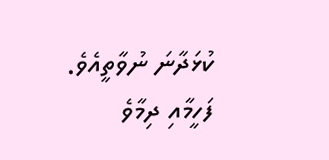ކުޅަދާނަ ނުވާތީއެވެ.
ފަހީމާއި ދިމާވެ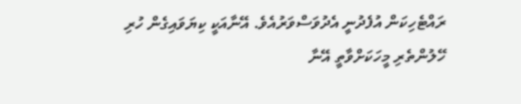ރައްޓެހިކަން އުފެދުނީ އެދުވަސްވަރުއެވެ. އޭނާއަކީ ކިޔަވައިގެން ހުރި ހޭލުންތެރި މީހަކަށްވާތީ އޭނާ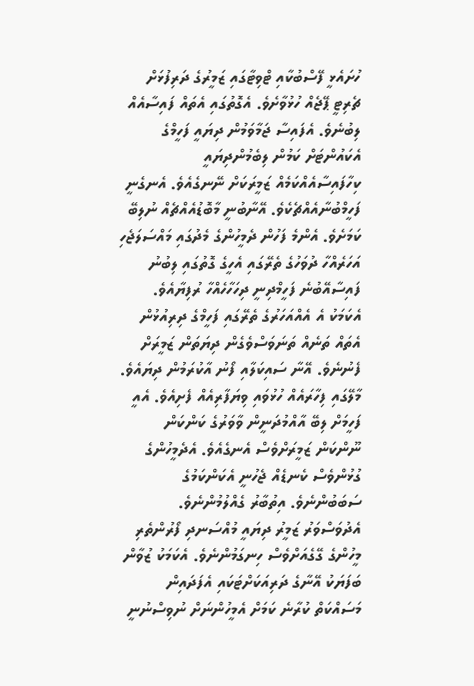ހުށައެޅީ ފޭސްބުކާއި ޓްވިޓާގައި ޒަމީރުގެ ދަރިފުޅަށް ޗެރިޓީ ޕޭޖެއް ހުޅުވާށެވެ. އެގޮތުގައި އެތައް ފައިސާއެއް ލިބުނެވެ. އެފައިސާ ޖަމާވަމުން ދިޔައީ ފަހީމްގެ އެކައުންޓަށް ކަމުން ލިބެމުންދިޔައީ ކިހާފައިސާއެއްކަމެއް ޒަމީރަކަށް ނޭނގެއެވެ. އެނގެނީ ފަހީމްބުނާއެއްޗެކެވެ. އޭނާބުނީ މާބޮޑުއެއްޗެއް ނުލިބޭ ކަމަށެވެ. އެންމެ ފަހުން ދެމީހުންގެ މެދުގައި މައްސަލަޖެހި އަހަރެއްހާ ދުވަހުގެ ތެރޭގައި އެހީގެ ގޮތުގައި ލިބުނު ފައިސާއޭބުނެ ފަހީމްދިނީ ދިހަހާހެއްހާ ރުފިޔާއެވެ. އެކަމަކު އެ އެއްއަހަރުގެ ތެރޭގައި ފަހީމްގެ ދިރިއުޅުން އެތައް ތަނެއް ތަނަވަސްވެގެން ދިޔަތަން ޒަމީރަށް ފެނުނެވެ. އޭނާ ސައިކަލާއި ފޯނު އާކުރަމުން ދިޔައެވެ. މާލޭގައި ފިހާރައެއް ހުޅުވައި ވިޔަފާރިއެއް ފެށިއެވެ. އެއީ ފަހީމަށް ލިބޭ އާއްމުދަނީން ވާވަރުގެ ކަންކަން ނޫންކަން ޒަމީރަށްވެސް އެނގެއެވެ. އެދެމީހުންގެ ގުޅުންވެސް ކެނޑެއް ޖެހުނީ އެކަންކަމުގެ ސަބަބުންނެވެ. އިތުބާރު ގެއްލުމުންނެވެ.
އެދުވަސްވަރު ޒަމީރު ދިޔައީ މުއްސަނދި ފޯރުންތެރި މީހުންގެ ގޭގެއަށްވެސް ހިނގަމުންނެވެ. އެކަމަކު ޒުވާން ބަފަޔަކު އޭނާގެ ދަރިއަކަށްޓަކައި އެފަދައިން މަސައްކަތް ކުރާނެ ކަމަށް އެމީހުންނަށް ނުވިސްނުނީ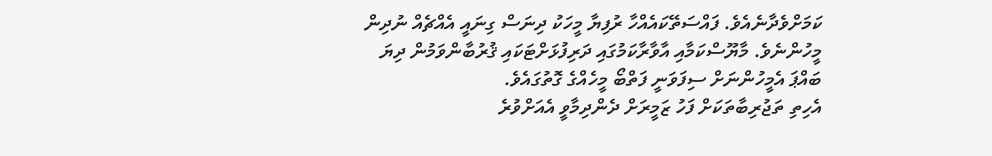ކަމަށްވެދާނެއެވެ. ފައްސަތޭކައެއްހާ ރުފިޔާ މީހަކު ދިނަސް ގިނައީ އެއްޗެއް ނުދިން މީހުންނެވެ. މާޔޫސްކަމާއި އާވާރާކަމުގައި ދަރިފުޅަށްޓަކައި ޤުރުބާންވަމުން ދިޔަ ބައްޕަ އެމީހުންނަށް ސިފަވަނީ ފަތްބޯ މީހެއްގެ ގޮތުގައެވެ.
އެހިތި ތަޖުރިބާތަކަށް ފަހު ޒަމީރަށް ދެންދިމާވީ އެއަށްވުރެ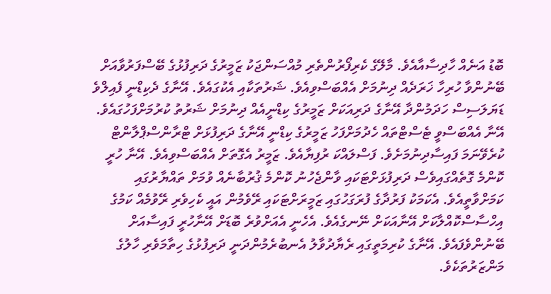ބޮޑު އަނެއް ހާދިސާއާއެވެ. މާލޭގެ ކެރިފޯރުންތެރި މުއްސަންޖަކު ޒަމީރުގެ ދަރިފުޅުގެ ބޭސްފަރުވާއަށް ބޭނުންވާ ހުރިހާ ޚަރަދެއް ދިނުމަށް އެއްބަސްވިއެވެ. ޝަރުތަކާއި އެކުގައެވެ. އޭނާގެ ދެކިޑްނީ ފެއިލްވެ ޑަޔަލަސިސް ހަދަމުންދާ އޭނާގެ ދަރިއަކަށް ޒަމީރުގެ ކިޑްނީއެއް ދިނުމަށް ޝަރުތު ކުރުމަށްފަހުގައެވެ. އޭނާ އެއްބަސްވީ ޓެސްޓްތައް ހެދުމަށްފަހު ޒަމީރުގެ ކިޑްނީ އޭނާގެ ދަރިފުޅަށް ޓްރާންސްޕްލާންޓް ކުރެވޭނަމަ ފައިސާދިނުމަށެވެ. ފަސްލައްކަ ރުފިޔާއެވެ. ޒަމީރު އެގޮތަށް އެއްބަސްވިއެވެ. އޭނާ ހުރީ ކޮންމެ ގޮތެއްގައިވެސް ދަރިފުޅަށްޓަކައި ވާންޖެހުނު ކޮންމެ ޤުރުބާނެއް ވުމަށް ތައްޔާރުގައި ކަމަށްވާތީއެވެ. އެކަމަކު ފަރުދާގެ ފުރަގަހުގައި ޒަމީރަށްޓަކައި ރޭވެމުން އައީ ކެހިވެރި ރޭވުމެއް ކަމުގެ އިހްސާސްކޮއްލާކަށް އޭނާއަކަށް ނޭނގެއެވެ. އެހެނީ އެއަށްވުރެ ބޮޑަށް އޭނާހުރީ ފައިސާއަށް ބޭނުންވެފައެވެ. އޭނާގެ ކުރިމަތީގައި ރެޔާދުވާލު އެނބުރެމުންދަނީ ދަރިފުޅުގެ ހިތާމަވެރި ހާލުގެ މަންޒަރުތަކެވެ.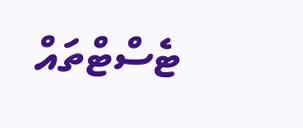ޓެސްޓްތައް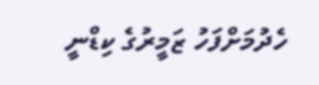ހެދުމަށްފަހު ޒަމީރުގެ ކިޑްނީ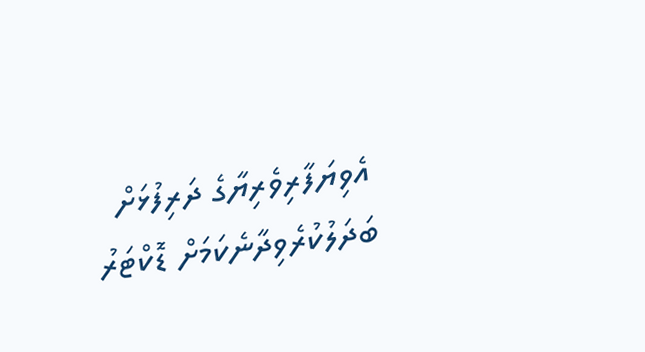އެވިޔަފާރިވެރިޔާގެ ދަރިފުޅަށް ބަދަލުކުރެވިދާނެކަމަށް ޑޮކްޓަރު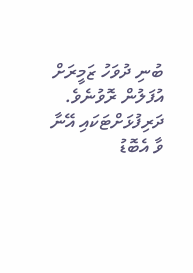ބުނި ދުވަހު ޒަމީރަށް އުފަލުން ރޮވުނެވެ. ދަރިފުޅަށްޓަކައި އޭނާ ވާ އެބޮޑު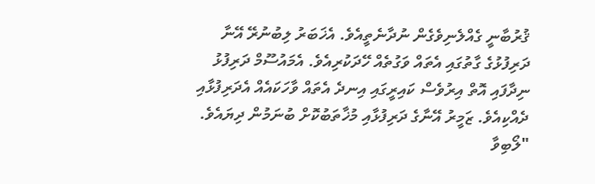ޤުރުބާނީ ގެއްލެނިވެގެން ނުދާނެތީއެވެ. އެޚަބަރު ލިބުނުރޭ އޭނާ ދަރިފުޅުގެ ގާތުގައި އެތައް ވަގުތެއް ހޭދަކުރިއެވެ. އެމައުސޫމް ދަރިފުޅު ނިދާފައި އޮތް އިރުވެސް ކައިރީގައި އިނދެ އެތައް ވާހަކައެއް އެދަރިފުޅާއި ދެއްކިއެވެ. ޒަމީރު އޭނާގެ ދަރިފުޅާއި މުޚާތަބުކޮށް ބުނަމުން ދިޔައެވެ. "ލޯބިވާ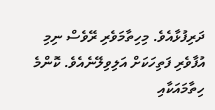ދަރިފުޅާއެވެ. މިހިތާމަވެރި ރޭވެސް ނިމި އުފާވެރި ފަތިހަކަށް އަލިވިލޭނެއެވެ. ކޮންމެ ހިތާމައަކާއި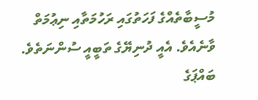މުސީބާތެއްގެ ފަހަތުގައި ރަހުމަތާއި ނިޢުމަތް ވާނެއެވެ. އެއީ ދުނިޔޭގެ ތަބީއީ ސުންނަތެވެ. ބައްޕަގެ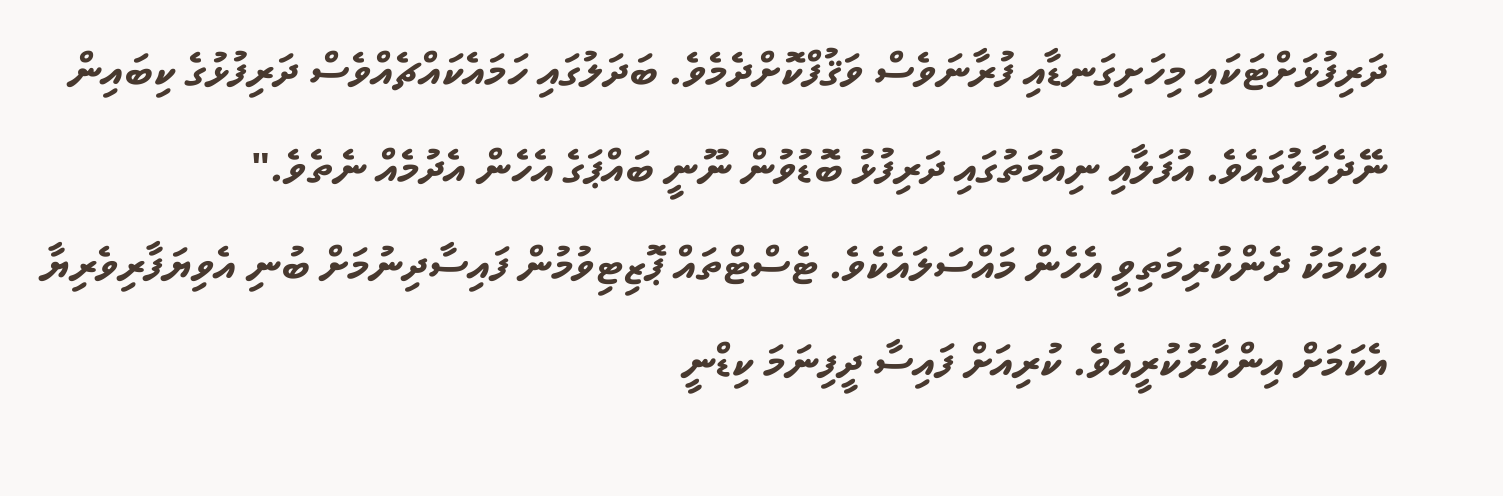ދަރިފުޅަށްޓަކައި މިހަށިގަނޑާއި ފުރާނަވެސް ވަޤުފްކޮށްދެމެވެ. ބަދަލުގައި ހަމައެކައްޗެއްވެސް ދަރިފުޅުގެ ކިބައިން ނޭދެހާލުގައެވެ. އުފަލާއި ނިއުމަތުގައި ދަރިފުޅު ބޮޑުވުން ނޫނީ ބައްޕަގެ އެހެން އެދުމެއް ނެތެވެ."
އެކަމަކު ދެންކުރިމަތިވީ އެހެން މައްސަލައެކެވެ. ޓެސްޓްތައް ޕޮޒިޓިވުމުން ފައިސާދިނުމަށް ބުނި އެވިޔަފާރިވެރިޔާ އެކަމަށް އިންކާރުކުރީއެވެ. ކުރިއަށް ފައިސާ ދީފިނަމަ ކިޑްނީ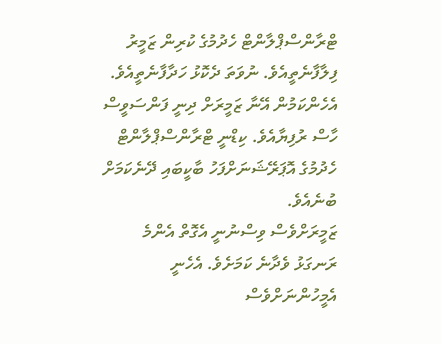ޓްރާންސްޕްލާންޓް ހެދުމުގެ ކުރިން ޒަމީރު ފިލާފާނެތީއެވެ. ނުވަތަ ދެކޮޅު ހަދާފާނެތީއެވެ. އެހެންކަމުން އޭނާ ޒަމީރަށް ދިނީ ފަންސަވީސް ހާސް ރުފިޔާއެވެ. ކިޑްނީ ޓްރާންސްޕްލާންޓް ހެދުމުގެ އޮޕަރޭޝަނަށްފަހު ބާކީބައި ދޭނެކަމަށް ބުނެއެވެ.
ޒަމީރަށްވެސް ވިސްނުނީ އެގޮތް އެންމެ ރަނގަޅު ވެދާނެ ކަމަށެވެ. އެހެނީ އެމީހުންނަށްވެސް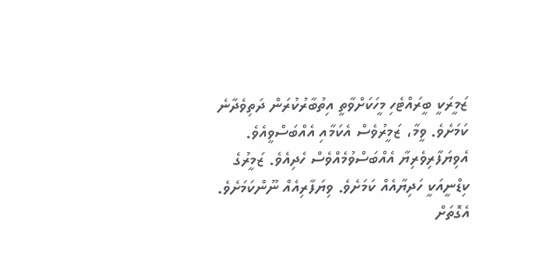ޒަމީރަކީ ބީރައްޓެހި މީހަކަށްވާތީ އިތުބާރުކުރަން ދަތިވެދާނެ ކަމަށެވެ. ވީމާ، ޒަމީރުވެސް އެކަމާއި އެއްބަސްވީއެވެ. އެވިޔަފާރިވެރިޔާ އެއްބަސްވުމެއްވެސް ހެދިއެވެ. ޒަމީރުގެ ކިޑްނީއަކީ ހަދިޔާއެއް ކަމަށެވެ. ވިޔަފާރިއެއް ނޫންކަމަށެވެ. އެގޮތަށް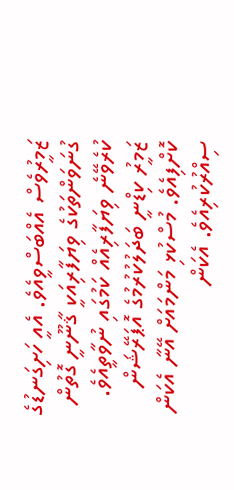ޒަމީރުވެސް އެއްބަސްވީއެވެ. އެއީ ހަށިގަނޑުގެ ގުނަވަންތަކުގެ ވިޔަފާރިއަކީ ޤާނޫނީ ގޮތުން ކުރެވޭނެ ވިޔަފާރިއެއް ކަމުގައި ނުވާތީއެވެ.
ޒަމީރު ކިޑްނީ ބަދަލުކުރުމުގެ އޮޕަރޭޝަން ކޮށްފިއެވެ. މުސްކުޅި މަންމައަށް އޭނާ އެކަން ސިއްރުކުރިއެވެ. އެކަން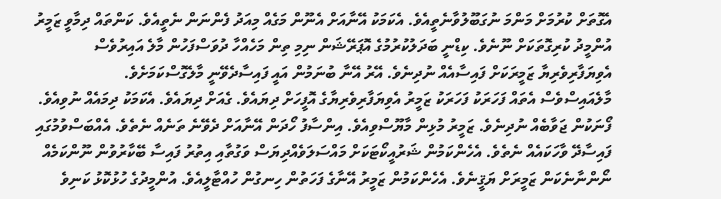އެގޮތަށް ކުރުމަށް މަންމަ ނުގަބޫލުވާނެތީއެވެ. އެކަމަކު އޭނާއަށް އެނޫން މަގެއް މިއަދު ފެންނަން ނެތީއެވެ. ކަންތައް ދިމާވީ ޒަމީރު އުންމީދު ކުރިގޮތަކަށް ނޫނެވެ. ކިޑްނީ ބަދަލުކުރުމުގެ އޮޕަރޭޝަން ނިމި ތިން މަހެއްހާ ދުވަސްފަހުން މާލެ އައިރުވެސް އެވިޔަފާރިވެރިޔާ ޒަމީރަކަށް ފައިސާއެއް ނުދިނެވެ. އޭރު އޭނާ ބުނަމުން އައީ ފައިސާދެވޭނީ މާލެގޮސްކަމަށެވެ.
މާލެއައިސްވެސް އެތައް ފަހަރަކު ފަހަރަކު ޒަމީރު އެވިޔަފާރިވެރިޔާގެ އޮފީހަށް ދިޔައެވެ. ގެއަށް ދިޔައެވެ. އެކަމަކު ދިމައެއް ނުވިއެވެ. ފޯނަކުން ޖަވާބެއް ނުދިނެވެ. ޒަމީރު މުޅިން މާޔޫސްވިއެވެ. އިންސާފު ހޯދަން އޭނާއަށް ދެވޭނެ ތަނެއް ނެތެވެ. އެއްބަސްވުމުގައި ފައިސާދޭ ވާހަކައެއް ނެތެވެ. އެހެންކަމުން ޝަރުއީކޯޓަކަށް މައްސަލަވެއްދިޔަސް ވަގުތާއި އިތުރު ފައިސާ ބޭކާރުވުން ނޫންކަމެއް ނޯންނާނެކަން ޒަމީރަށް ޔަޤީނެވެ. އެހެންކަމުން ޒަމީރު އޭނާގެ ފަހަތުން ހިނގުން ހުއްޓާލީއެވެ. އުންމީދުގެ ހުޅުކޮޅު ކަނިވެ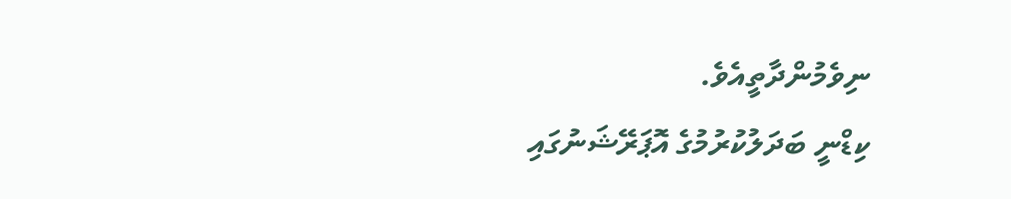ނިވެމުންދާތީއެވެ.
ކިޑްނީ ބަދަލުކުރުމުގެ އޮޕަރޭޝަނުގައި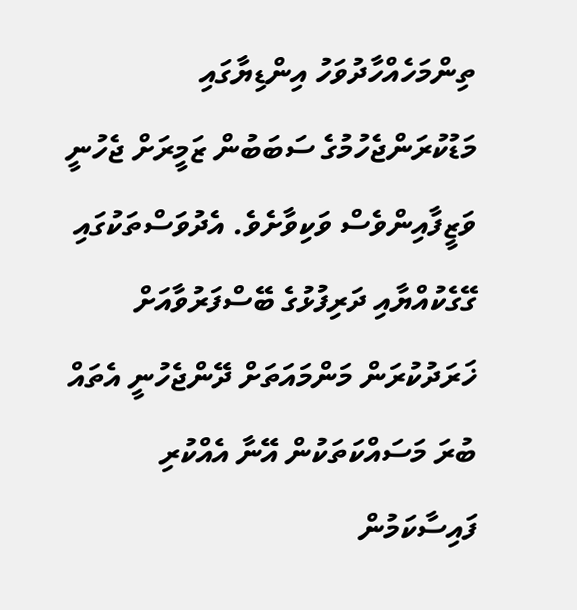ތިންމަހެއްހާދުވަހު އިންޑިޔާގައި މަޑުކުރަންޖެހުމުގެ ސަބަބުން ޒަމީރަށް ޖެހުނީ ވަޒީފާއިންވެސް ވަކިވާށެވެ. އެދުވަސްތަކުގައި ގޭގެކުއްޔާއި ދަރިފުޅުގެ ބޭސްފަރުވާއަށް ޚަރަދުކުރަން މަންމައަތަށް ދޭންޖެހުނީ އެތައް ބުރަ މަސައްކަތަކުން އޭނާ އެއްކުރި ފައިސާކަމުން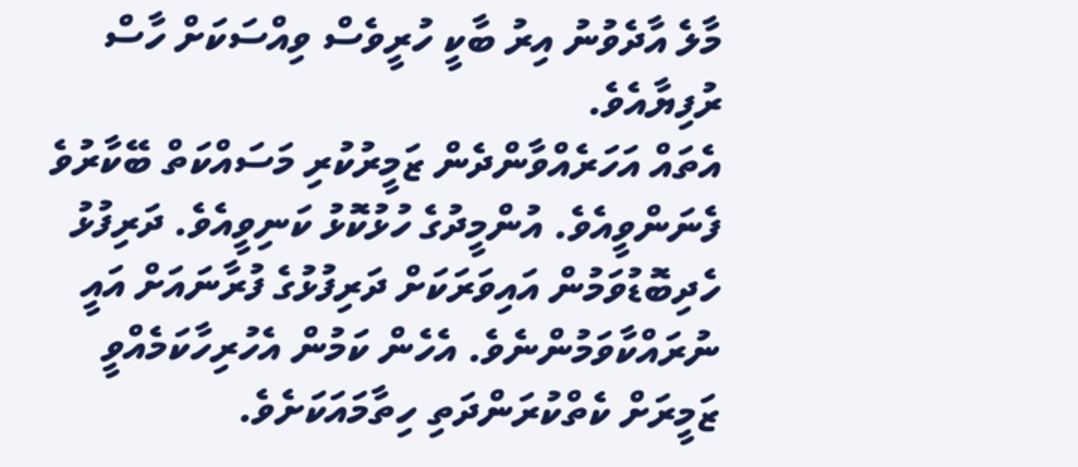މާލެ އާދެވުނު އިރު ބާކީ ހުރީވެސް ވިއްސަކަށް ހާސް ރުފިޔާއެވެ.
އެތައް އަހަރެއްވާންދެން ޒަމީރުކުރި މަސައްކަތް ބޭކާރުވެ ފެނަންވީއެވެ. އުންމީދުގެ ހުޅުކޮޅު ކަނިވީއެވެ. ދަރިފުޅު ހެދިބޮޑުވަމުން އައިވަރަކަށް ދަރިފުޅުގެ ފުރާނައަށް އައީ ނުރައްކާވަމުންނެވެ. އެހެން ކަމުން އެހުރިހާކަމެއްވީ ޒަމީރަށް ކެތްކުރަންދަތި ހިތާމައަކަށެވެ.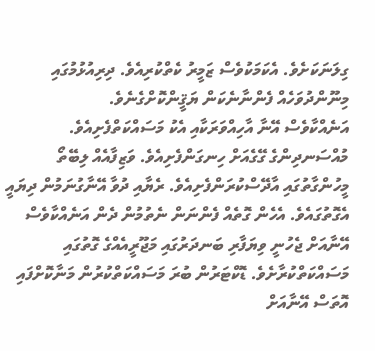ގިލަނަކަށެވެ. އެކަމަކުވެސް ޒަމީރު ކެތްކުރިއެވެ. ދިރިއުޅުމުގައި މިނޫންދުވަހެއް ފެންނާނެކަން ޔަޤީންކޮށްގެނެވެ.
އަނެއްކާވެސް އޭނާ އާހިއްވަރަކާއި އެކު މަސައްކަތްފެށިއެވެ. މުއްސަނދިންގެ ގޭގެއަށް ހިނގަންފެށިއެވެ. ވަޒިފާއެއް ލިބޭތޯ މީހުންގާތުގައި އާދޭސްކުރަންފެށިއެވެ. ރެޔާއި ދުވާ އޭނާގުނަމުން ދިޔައީ އެގޮތުގައެވެ. އެހެން ގޮތެއް ފެންނަން ނެތުމުން ދެން އަނެއްކާވެސް އޭނާއަށް ޖެހުނީ ވިޔަފާރި ބަނދަރުގައި މަޖޫރީއެއްގެ ގޮތުގައި މަސައްކަތްކުރާށެވެ. ޑޮކްޓަރުން ބުރަ މަސައްކަތްކުރުން މަނާކޮށްފައި އޮތަސް އޭނާއަށް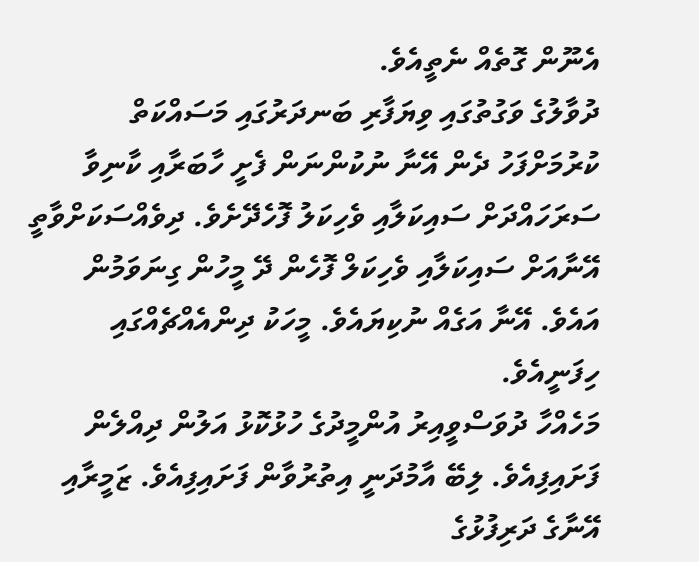އެނޫން ގޮތެއް ނެތީއެވެ.
ދުވާލުގެ ވަގުތުގައި ވިޔަފާރި ބަނދަރުގައި މަސައްކަތް ކުރުމަށްފަހު ދެން އޭނާ ނުކުންނަން ފެށީ ހާބަރާއި ކާނިވާ ސަރަހައްދަށް ސައިކަލާއި ވެހިކަލު ފޮހެދޭށެވެ. ދިވެއްސަކަށްވާތީ އޭނާއަށް ސައިކަލާއި ވެހިކަލް ފޮހެން ދޭ މީހުން ގިނަވަމުން އައެވެ. އޭނާ އަގެއް ނުކިޔައެވެ. މީހަކު ދިންއެއްޗެއްގައި ހިފަނީއެވެ.
މަހެއްހާ ދުވަސްވީއިރު އުންމީދުގެ ހުޅުކޮޅު އަލުން ދިއްލެން ފަށައިފިއެވެ. ލިބޭ އާމުދަނީ އިތުރުވާން ފަށައިފިއެވެ. ޒަމީރާއި އޭނާގެ ދަރިފުޅުގެ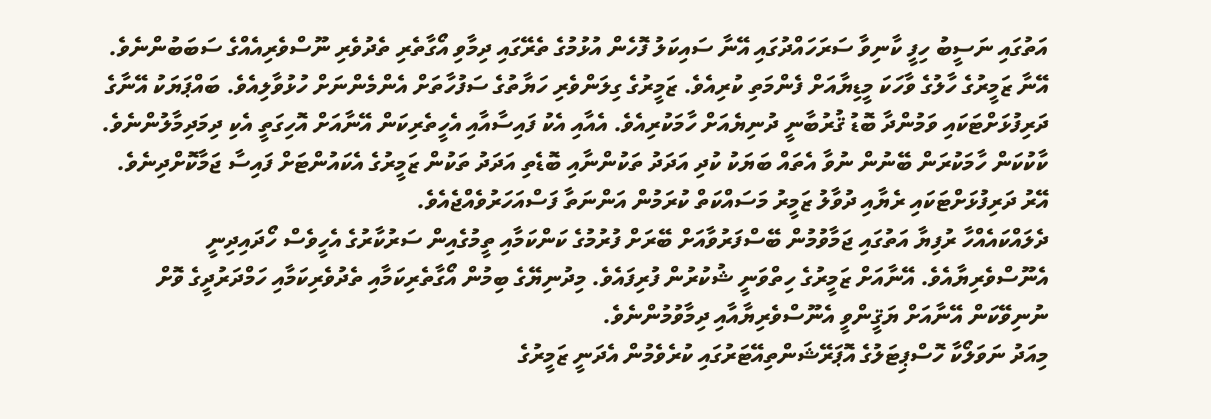އަތުގައި ނަސީބު ހިފީ ކާނިވާ ސަރަހައްދުގައި އޭނާ ސައިކަލު ފޮހެން އުޅުމުގެ ތެރޭގައި ދިމާވި އޯގާތެރި ތެދުވެރި ނޫސްވެރިއެއްގެ ސަބަބުންނެވެ.
އޭނާ ޒަމީރުގެ ހާލުގެ ވާހަކަ މީޑިޔާއަށް ފެންމަތި ކުރިއެވެ. ޒަމީރުގެ ގިލަންވެރި ހަޔާތުގެ ސަފުހާތަށް އެންމެންނަށް ހުޅުވާލިއެވެ. ބައްޕަޔަކު އޭނާގެ ދަރިފުޅަށްޓަކައި ވަމުންދާ ބޮޑު ޤުރުބާނީ ދުނިޔެއަށް ހާމަކުރިއެވެ. އެއާއި އެކު ފައިސާއާއި އެހީތެރިކަން އޭނާއަށް އޮހިގަތީ އެކި ދިމަދިމާލުންނެވެ. ކާކުކަން ހާމަކުރަން ބޭނުން ނުވާ އެތައް ބަޔަކު ކުދި އަދަދު ތަކުންނާއި ބޮޑެތި އަދަދު ތަކުން ޒަމީރުގެ އެކައުންޓަށް ފައިސާ ޖަމާކޮށްދިނެވެ. އޭރު ދަރިފުޅަށްޓަކައި ރެޔާއި ދުވާލު ޒަމީރު މަސައްކަތް ކުރަމުން އަންނަތާ ފަސްއަހަރުވެއްޖެއެވެ.
ދެލައްކައެއްހާ ރުފިޔާ އަތުގައި ޖަމާވުމުން ބޭސްފަރުވާއަށް ބޭރަށް ފުރުމުގެ ކަންކަމާއި ތީމުގެއިން ސަރުކާރުގެ އެހީވެސް ހޯދައިދިނީ އެނޫސްވެރިޔާއެވެ. އޭނާއަށް ޒަމީރުގެ ހިތްވަނީ ޝުކުރުން ފުރިފައެވެ. މިދުނިޔޭގެ ބިމުން އޯގާތެރިކަމާއި ތެދުވެރިކަމާއި ހަމްދަރުދީގެ ވޮށް ނުނިވޭކަން އޭނާއަށް ޔަޤީންވީ އެނޫސްވެރިޔާއާއި ދިމާވުމުންނެވެ.
މިއަދު ނަވަލޯކާ ހޮސްޕިޓަލުގެ އޮޕަރޭޝަންތިއޭޓަރުގައި ކުރެވެމުން އެދަނީ ޒަމީރުގެ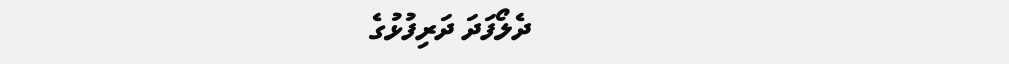ދެލޯފަދަ ދަރިފުޅުގެ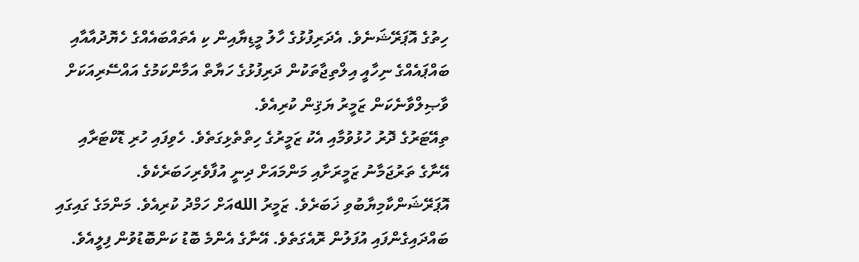ހިތުގެ އޮޕަރޭޝަނެވެ. އެދަރިފުޅުގެ ހާލު މީޑިޔާއިން ކި އެތައްބައެއްގެ ހެޔޮދުއާއާއި ބައްޕައެއްގެ ނިހާއީ އިލްތިޖާތަކުން ދަރިފުޅުގެ ހަޔާތް އަމާންކަމުގެ އައްސޭރިއަކަށް ވާޞިލްވާނެކަން ޒަމީރު ޔަޤިން ކުރިއެވެ.
ތިއޭޓަރުގެ ދޮރު ހުޅުވުމާއި އެކު ޒަމީރުގެ ހިތްތެޅިގަތެވެ. ހެވިފައި ހުރި ޑޮކްޓަރާއި އޭނާގެ ތަރުޖަމާނު ޒަމީރަށާއި މަންމައަށް ދިނީ އުފާވެރިހަބަރެކެވެ. އޮޕަރޭޝަންކާމިޔާބުވި ޚަބަރެވެ. ޒަމީރު اللهއަށް ހަމްދު ކުރިއެވެ. މަންމަގެ ގައިގައި ބައްދައިގެންފައި އުފަލުން ރޮއެގަތެވެ. އޭނާގެ އެންމެ ބޮޑު ކަންބޮޑުވުން ފިލީއެވެ.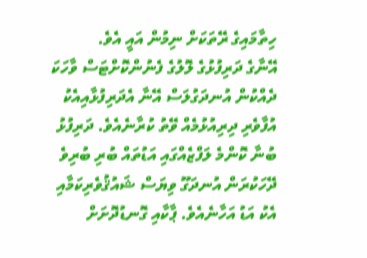ހިތާމައިގެ ރޭތަކަށް ނިމުން އައީ އެވެ.
އޭނާގެ ދަރިފުޅުގެ ލޮލުގެ ފެނުންކޮށްޓަސް ވާހަކަ ދެއްކުން އުނދަގުލަސް އޭނާ އެދަރިފުޅާއިއެކު އުފާވެރި ދިރިއުޅުމެއް ވޭތު ކުރާނެއެވެ. ދަރިފުޅު ބުނާ ކޮންމެ ލަފްޒެއްގައި އަޑުތައް ބުރި ބުރިވެ ދޭހަކުރަން އުނދަގޫ ވިޔަސް ޝައުޤުވެރިކަމާއި އެކު އަޑު އަހާނެއެވެ. ޕާކާއި ގޮނޑުދޮށަށް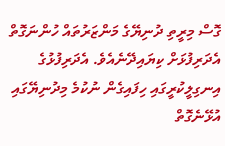ގޮސް މިރީތި ދުނިޔޭގެ މަންޒަރުތައް ހުންނަގޮތް އެދަރިފުޅަށް ކިޔައިދޭނެއެވެ. އެދަރިފުޅުގެ އިނގިލީކުރީގައި ހިފައިގެން ނުކުމެ މިދުނިޔޭގައި އުޅޭނެގޮތް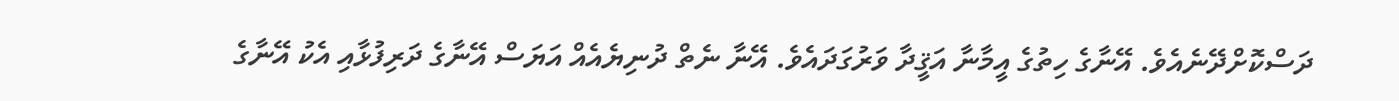ދަސްކޮށްދޭނެއެވެ. އޭނާގެ ހިތުގެ އީމާނާ އަޤީދާ ވަރުގަދައެވެ. އޭނާ ނެތް ދުނިޔެއެއް އަޔަސް އޭނާގެ ދަރިފުޅާއި އެކު އޭނާގެ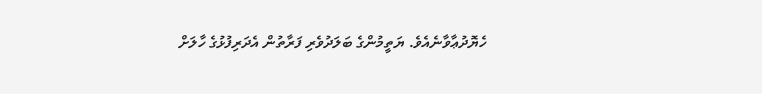ހެޔޮދުޢާވާނެއެވެ. ޔަތީމުންގެ ބަލަދުވެރި ފަރާތުން އެދަރިފުޅުގެ ހާލަށް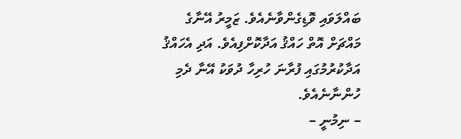ބައްލަވައި ވޮޑިގެންވާނެއެވެ. ޒަމީރު އޭނާގެ މައްޗަށް އޮތް ހައްޤު އަދާކޮށްފިއެވެ. އަދި އެހައްޤު އަދާކުރުމުގައި ފުރާނަ ހުރިހާ ދުވަކު އޭނާ ދެމި ހުންނާނެއެވެ.
– ނިމުނީ –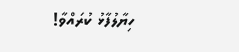ހިޔާލުފާޅު ކުރައްވާ!